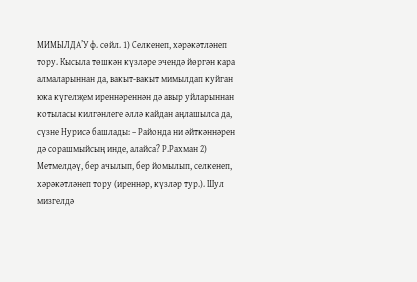МИМЫЛДА’У ф. сөйл. 1) Селкенеп, хәрәкәтләнеп тору. Кысыла төшкән күзләре эчендә йөргән кара алмаларыннан да, вакыт-вакыт мимылдап куйган юка күгелҗем иреннәреннән дә авыр уйларыннан котыласы килгәнлеге әллә кайдан аңлашылса да, сүзне Нурисә башлады: – Районда ни әйткәннәрен дә сорашмыйсың инде, алайса? Р.Рахман 2) Метмелдәү, бер ачылып, бер йомылып, селкенеп, хәрәкәтләнеп тору (иреннәр, күзләр тур.). Шул мизгелдә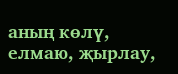аның көлү, елмаю, җырлау,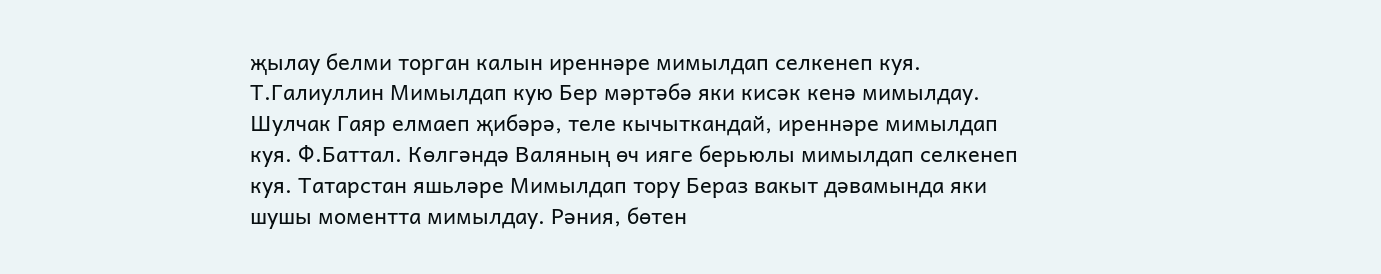җылау белми торган калын иреннәре мимылдап селкенеп куя. Т.Галиуллин Мимылдап кую Бер мәртәбә яки кисәк кенә мимылдау. Шулчак Гаяр елмаеп җибәрә, теле кычыткандай, иреннәре мимылдап куя. Ф.Баттал. Көлгәндә Валяның өч ияге берьюлы мимылдап селкенеп куя. Татарстан яшьләре Мимылдап тору Бераз вакыт дәвамында яки шушы моментта мимылдау. Рәния, бөтен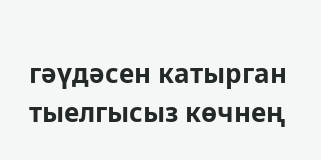гәүдәсен катырган тыелгысыз көчнең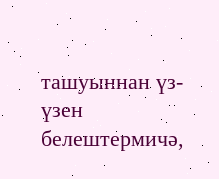ташуыннан үз-үзен белештермичә,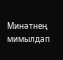Минәтнең мимылдап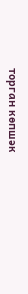торган көпшәк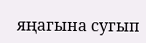яңагына сугып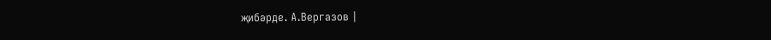җибәрде. А.Вергазов |